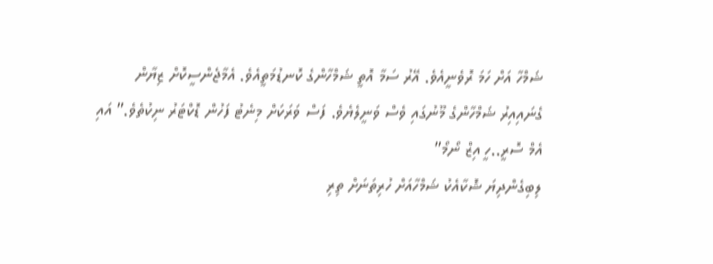ޝަމްހާ އަށް ހަމަ ރޮވެނީއެވެ. އޭރު ސަމާ އޮތީ ޝަމްހާންގެ ކޮނޑުމަތީއެވެ. އެމާޖެންސީކޮށް ޒިޔާން ގެނައިއިރު ޝަމްހާންގެ މޫނުގައި ވެސް ވަނީލެޔެވެ. ފަސް ވަރަކަށް މިނެޓު ފަހުން ޑޮކްޓަރު ނިކުތެވެ.” އައި އެމް ސޮރީ..ހީ އިޒް ނޯމޯ”
ލިބިގެންދިޔަ ޝޮކާއެކު ޝަމްހާއަށް ހުރިތަނަށް ތިރި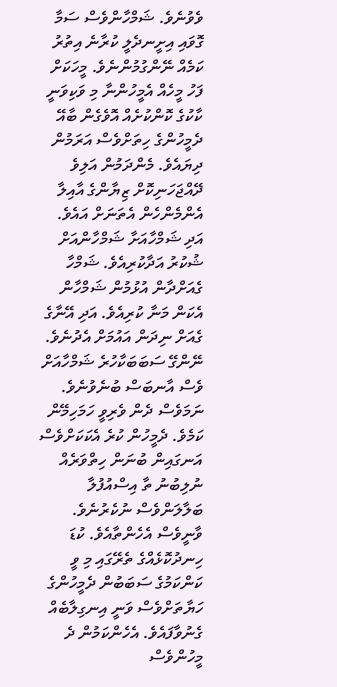ވެވުނެވެ. ޝަމްހާންވެސް ސަމާ ގޮވައި އިށީނދެލީ ކުރާނެ އިތުރު ކަމެއް ނޭންގުމުންނެވެ. މީހަކަށް ފަހު މީހެއް އެމީހުންނާ މި ވަކިވަނީ ކާކުގެ ކޮންކުށެއް އޮވެގެން ބާއޭ ދެމީހުންގެ ހިތަށްވެސް އަރަމުން ދިޔައެވެ. މެންދަމުން އަލިވެ ދޭއްޖަހަނިކޮށް ޒިޔާންގެ އާއިލާ އެންމެންހެން އެތަނަށް އައެވެ. އަދި ޝަމްހާއަށާ ޝަމްހާންއަށް ޝުކުރު އަދާކުރިއެވެ. ޝަމްހާ ގެއަށްދާން އުޅުމުން ޝަމްހާން އެކަން މަނާ ކުރިއެވެ. އަދި އޭނާގެ ގެއަށް ނިދަން އައުމަށް އެދުނެވެ. ނޭންގޭ ސަބަބަކާހުރެ ޝަމްހާއަށް ވެސް އާނބަސް ބުނެވުނެވެ. ނަމަވެސް ދެން ވެރިވީ ހަމަހިމޭން ކަމެވެ. ދެމީހުން ކުރެ އެކަކަށްވެސް އަނގައިން ބުނަން ހިތްވަރެއް ނުލިބުނު ތާ އިސްއުފުލާ ބަލާލަންވެސް ނުކެރުނެވެ. ވާނީވެސް އެހެންތާއެވެ. ކުޑަ ހިނދުކޮޅެއްގެ ތެރޭގައި މި ވީ ކަންކަމުގެ ސަބަބުން ދެމީހުންގެ ހަޔާތަށްވެސް ވަނީ އިނގިލާބެއް ގެނުވާފައެވެ. އެހެންކަމުން ދެ މީހުންވެސް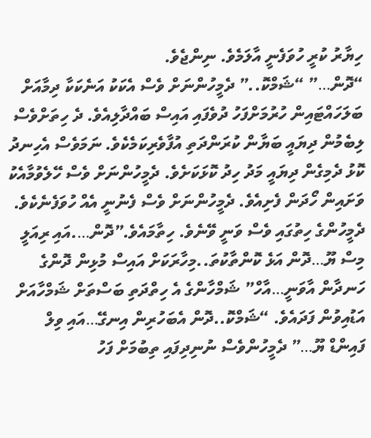ހިޔާރު ކުރީ ހުވަފެނީ އާލަމެވެ. ނިންޖެވެ.
“ދޮން…” “ޝަމްކޮ..” ދެމީހުންނަށް ވެސް އެކަކު އަނެކަކާ ދިމާއަށް ބަލަހައްޓައިން ހުރުމަށްފަހު ދުވެފައި އައިސް ބައްދާލިއެވެ. ދެ ހިތަށްވެސް ލިބެމުން ދިޔައީ ބަޔާން ކުރަންދަތި އުފާވެރިކަމެކެވެ. ނަމަވެސް އެހިނދު ކޮޅު ދެމިގެން ދިޔައީ މަދު ހިދު ކޮޅަކަށެވެ. ދެމީހުންނަށް ވެސް ހޭލެވުމާއެކު ވަށައިން ހޯދަން ފެށިއެވެ. ދެމީހުންނަށް ވެސް ފެނުނީ އެއް ހުވަފެނެކެވެ. ދެމީހުންގެ ހިތުގައި ވެސް ވަނީ ވޭނެވެ. ހިތާމައެވެ.”ދޮން….އައި ރިއަލީ މިސް ޔޫ…ދޮން އަޅެ ކޮންތާކުތަ..މިހާރަކަށް އައިސް މުޅިން ދޮންގެ ހަނދާން އާވަނީ…އާހް” ޝަމްހާންގެ އެ ހިތްދަތި ބަސްތަށް ޝަމްހާއަށް އަޑުއިވުން ފަދައެވެ. “ޝަމްކޮ..ދޮން އެބަހުރިން އިނގޭ…އައި ވިލް ފައިންޑް ޔޫ…” ދެމީހުންވެސް ނުނިދިފައި ތިބުމަށް ފަހު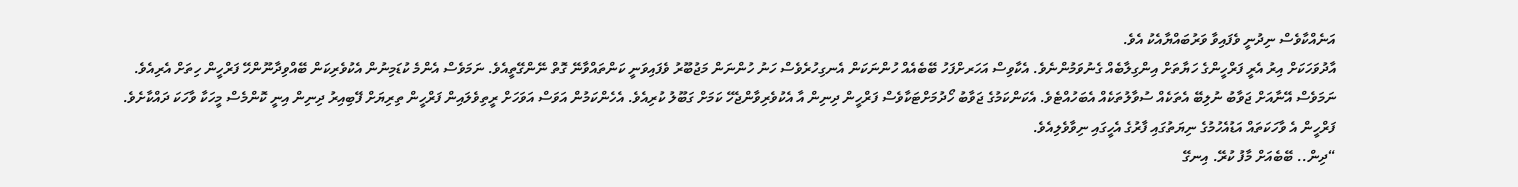އަނެއްކާވެސް ނިދުނީ ވެފައިވާ ވަރުބައްޔާއެކު އެވެ.
އާދުވަހަކަށް އިރު އެރީ ފަރްހީންގެ ހަޔާތަށް އިންގިލާބެއް ގެނުވަމުންނެވެ. އެކާވިސް އަހަރށްފަހު ބޭބެއެއް ހުންނަކަން އެނގިހުރެވެސް ހަނު ހުންނަން މަޖުބޫރު ވެފައިވަނީ ކަންތައްވާނޭ ގޮތް ނޭންގޭތީއެވެ. ނަމަވެސް އެންމެ ކުޑަމިނުން އެކުވެރިކަން ބޭއްވިދާނޫންހޭ ފަރްހީން ހިތަށް އެރިއެވެ. ނަމަވެސް އޭނާއަށް ޖަވާބު ނުލިބޭ އެތަކެއް ސުވާލުތަކެއް އެބަހުއްޓެވެ. އެކަންކަމުގެ ޖަވާބު ހޯދުމަށްޓަކާވެސް ފަރްހީން ދިނިން އާ އެކުވެރިވާންޖެހޭ ކަމަށް ގަބޫލު ކުރިއެވެ. އެހެންކަމުން އަވަސް އަވަހަށް ރީތިވެލައިން ފަރްހީން ތިރިޔަށް ފޭބިއިރު ދިނިން އިނީ ކޮންމެސް މީހަކާ ވާހަކަ ދައްކާށެވެ. ފަރްހީން އެ ވާހަކަތައް އަޑުއެހުމުގެ ނިޔަތުގައި ފާރުގެ އެހީގައި ނިވާވެލިއެވެ.
“ދިން.. ބޭބެއަށް މާފު ކުރޭ. އިނގޭ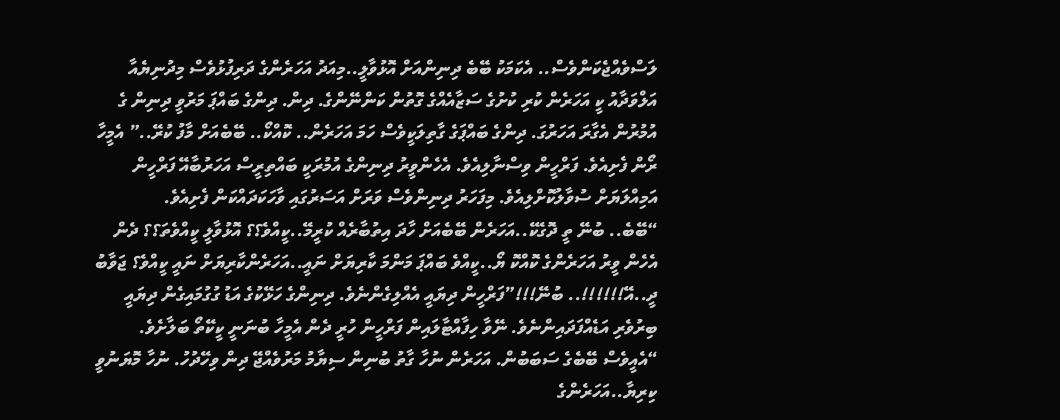ލަސްވެއްޖެކަންވެސް.. އެކަމަކު ބޭބެ ދިނިންއަށް އޮޅުވާލީ..މިއަދު އަހަރެންގެ ދަރިފުޅުވެސް މިދުނިޔެއާ އަލްވަދާއު ކީ އަހަރެން ކުރި ކުށުގެ ސަޒާއެއްގެ ގޮތުން ކަންނޭންގެ. ދިން. ދިންގެ ބައްޕަ މަރުވީ ދިނިން ގެ އުމުރުން އެގާރަ އަހަރުގަ. ދިންގެ ބައްޕަގެ ގާތިލަކީވެސް ހަމަ އަހަރެން.. ކޮއްކޯ.. ބޭބެއަށް މާފު ކުރޭ..” އެމީހާ ރޯން ފެށިއެވެ. ފަރްހީން ވިސްނާލިއެވެ. އެހެންވީރު ދިނިންގެ އުމުރަކީ ބައްތިރީސް އަހަރުބާއޭ ފަރްހީން އަމިއްލަޔަށް ސުވާލުކޮށްލިއެވެ. މިފަހަރު ދިނިންވެސް ވަރަށް އަސަރުގައި ވާހަކަދައްކަން ފެށިއެވެ.
“ބޭބެ.. ބުނޭ ތީ ދޮގެކޭ..އަހަރެން ބޭބެއަށް ހާދަ އިތުބާރެއް ކުރީމޭ..ކީއްވެ؟؟ އޮޅުވާލީ ކީއްވެތަ؟؟ ދެން އެހެން ވީރު އަހަރެންގެ ކޮއްކޮ ޔޯ..ކީއްވެ ބައްޕަ މަންމަ ކާރިޔަށް ނައީ..އަހަރެންކާރިޔަށް ނައީ ކީއްވެ؟ ޖަވާބު ދީ..އޭ!!!!!!.. ބުނޭ!!!”ފަރްހީން ދިޔައީ އެއްލިގެންނެވެ. ދިނިންގެ ހަޅޭކުގެ އަޑު ގުގުމައިގެން ދިޔައީ ބިރުވެރި އަޑެއްފަދައިންނެވެ. ނޭވާ ހިފާއްޓާލައިން ފަރްހީން ހުރީ ދެން އެމީހާ ބުނަނީ ކީކޭތޯ ބަލާށެވެ.
“އެއީވެސް ބޭބެގެ ސަބަބުން. އަހަރެން ނުހާ ގާތު ބުނިން ސިޔާމު މަރުވެއްޖޭ ދިން ވިހޭދުހު. ނުހާ މޮޔަނުވީ ކިރިޔާ..އަހަރެންގެ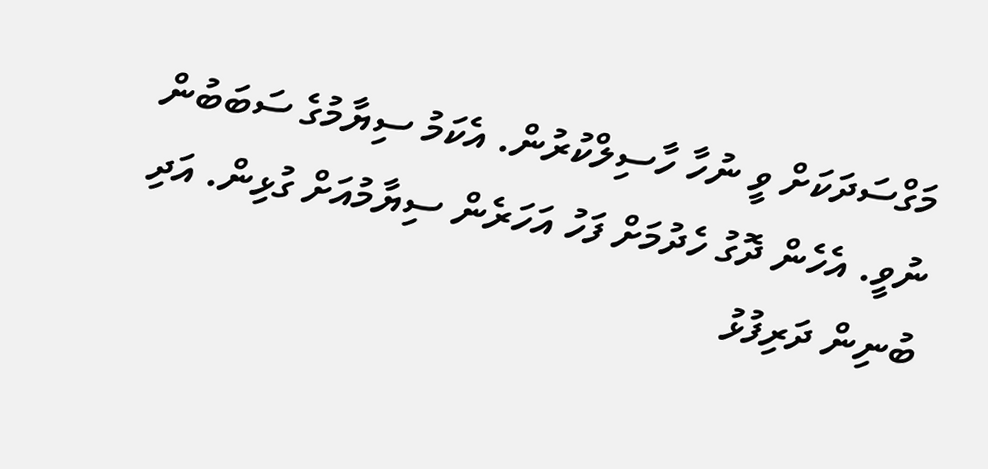މަގްސަދަކަށް ވީ ނުހާ ހާސިލްކުރުން. އެކަމު ސިޔާމުގެ ސަބަބުން ނުވީ. އެހެން ދޮގު ހެދުމަށް ފަހު އަހަރެން ސިޔާމުއަށް ގުޅިން. އަދި ބުނިން ދަރިފުޅު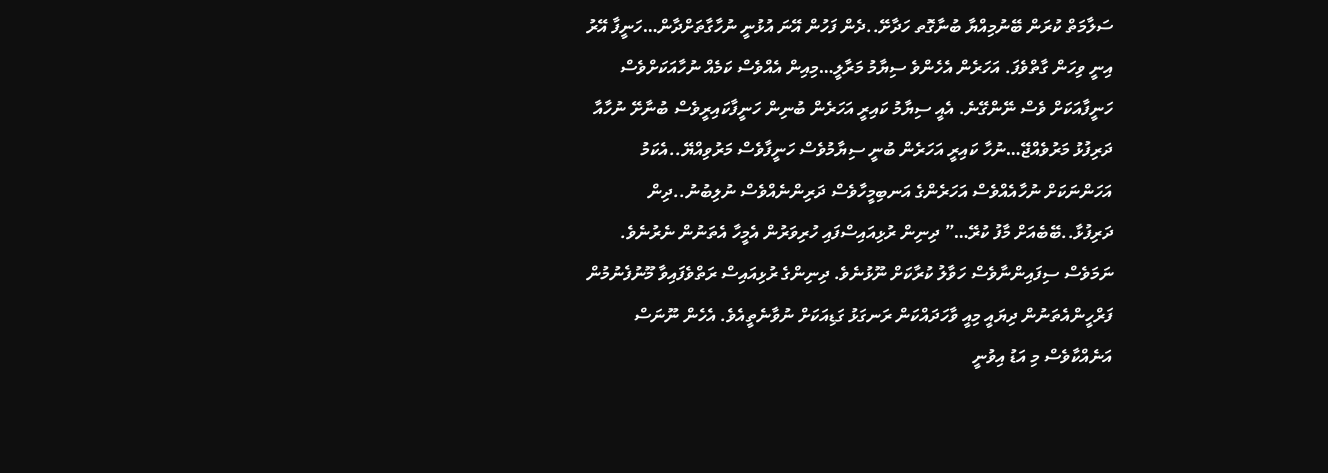ސަލާމަތް ކުރަން ބޭނުމިއްޔާ ބުނާގޮތ ހަދާށޭ..ދެން ފަހުން އޭނަ އުޅުނީ ނުހާގާތަށްދާން…ހަނީފާ އޭރު އިނީ ވިހަން ގާތްވެފަ. އަހަރެން އެހެންވެ ސިޔާމު މަރާލީ…މިއިން އެއްވެސް ކަމެއް ނުހާއަކަށްވެސް ހަނީފާއަކަށް ވެސް ނޭންގޭނެ. އެއީ ސިޔާމު ކައިރީ އަހަރެން ބުނިން ހަނީފާކައިރީވެސް ބުނާށޭ ނުހާއާ ދަރިފުޅު މަރުވެއްޖޭ…ނުހާ ކައިރީ އަހަރެން ބުނީ ސިޔާމުވެސް ހަނީފާވެސް މަރުވިއްޔޭ..އެކަމު އަހަންނަކަށް ނުހާއެއްވެސް އަހަރެންގެ އަނބިމީހާވެސް ދަރިންނެއްވެސް ނުލިބުނު..ދިން ދަރިފުޅާ..ބޭބެއަށް މާފު ކުރޭ…” ދިނިން ރުޅިއައިސްފައި ހުރިވަރުން އެމީހާ އެތަނުން ނެރުނެވެ. ނަމަވެސް ސިފައިންނާވެސް ހަވާލު ކުރާކަށް ނޫޅުނެވެ. ދިނިންގެ ރުޅިއައިސް ރަތްވެފައިވާ މޫނުފެނުމުން ފަރްހީންއެތަނުން ދިޔައީ މިއީ ވާހަދައްކަން ރަނގަޅު ގަޑިއަކަށް ނުވާނެތީއެވެ. އެހެން ނޫނަސް އަނެއްކާވެސް މި އަޑު އިވުނީ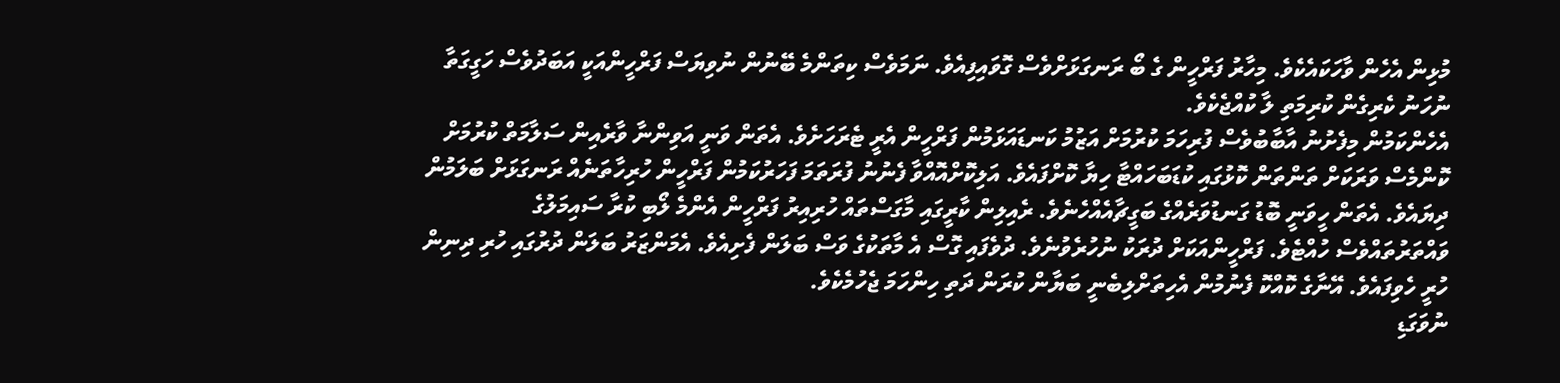މުޅިން އެހެން ވާހަކައެކެވެ. މިހާރު ފަރްހީން ގެ ބޯ ރަނގަޅަށްވެސް ގޮވައިފިއެވެ. ނަމަވެސް ކިތަންމެ ބޭނުން ނުވިޔަސް ފަރްހީންއަކީ އަބަދުވެސް ހަގީގަތާ ނުހަނު ކެރިގެން ކުރިމަތި ލާ ކުއްޖެކެވެ.
އެހެންކަމުން މިފެށުނު އާބާބުވެސް ފުރިހަމަ ކުރުމަށް އަޒުމު ކަނޑައަޅަމުން ފަރްހީން އެރީ ޓެރަހަށެވެ. އެތަން ވަނީ އަވިންނާ ވާރެއިން ސަލާމަތް ކުރުމަށް ކޮންމެސް ވަރަކަށް ތަންތަން ކޮޅުގައި ކުޑަބަހައްޓާ ހިޔާ ކޮށްފައެވެ. އަލިކޮށްއޮއްވާ ފެނުނު ފުރަތަމަ ފަހަރުކަމުން ފަރްހީން ހުރިހާތަނެއް ރަނގަޅަށް ބަލަމުން ދިޔައެވެ. އެތަން ހީވަނީ ބޮޑު ގަނޑުވަރެއްގެ ބަގީޗާއެއްހެނެވެ. ރެއިލިން ކާރީގައި މާގަސްތައް ހުރިއިރު ފަރްހީން އެންމެ ލޯބި ކުރާ ސައިމަލުގެ ވައްތަރުތައްވެސް ހުއްޓެވެ. ފަރްހީންއަކަށް ދުރަކު ނުހުރެވުނެވެ. ދުވެފައި ގޮސް އެ މާތަކުގެ ވަސް ބަލަން ފެށިއެވެ. އެމަންޒަރު ބަލަން ދުރުގައި ހުރި ދިނިން ހުރީ ހެވިފައެވެ. އޭނާގެ ކޮއްކޮ ފެނުމުން އެހިތަށްލިބެނީ ބަޔާން ކުރަން ދަތި ހިންހަމަ ޖެހުމެކެވެ.
ނުވަގަޑި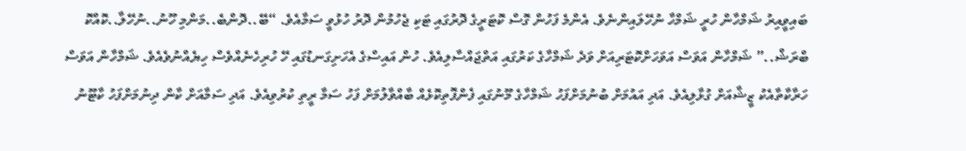ބައިވީއިރު ޝަމްހާން ހުރީ ޝަމްހާ ނުހޭލައިންނެވެ. އެންމެ ފަހުން ގޮސް ކޮޓަރީގެ ދޮރުގައި ޓަކި ޖެހުމުން ދޮރު ހުޅުވީ ސަމާއެވެ. “ބޭ..ދޮންބެ..މަންމި ހޫނު..ނުހޭލާ..ކޮއްކޮ ބްރަޝް..” ޝަމްހާން އަވަސް އަވަހަށްކޮޓަރިއަށް ވަދެ ޝަމްހާގެ ކަރުގައި އަތްޖައްސާލިއެވެ. ހުން އައިސްގެ އެހަށިގަނޑުގައި ހޭ ހުރިހެނެއްވެސް ހިޔެއްނުވެއެވެ. ޝަމްހާން އަވަސް ހަރާކާތާއެކު ޒީޝާއަށް ގުޅާލިއެވެ. އަދި އައުމަށް ބުނުމަށްފަހު ޝަމްހާގެ މޫނުގައި ފެންފޮތިކޮޅެއް ބާއްވާލުމަށް ފަހު ސަމާ ރީތި ކުރުވިއެވެ. އަދި ސަމާއަށް ކާން ދިނުމަށްފަހު ކާޓޫނު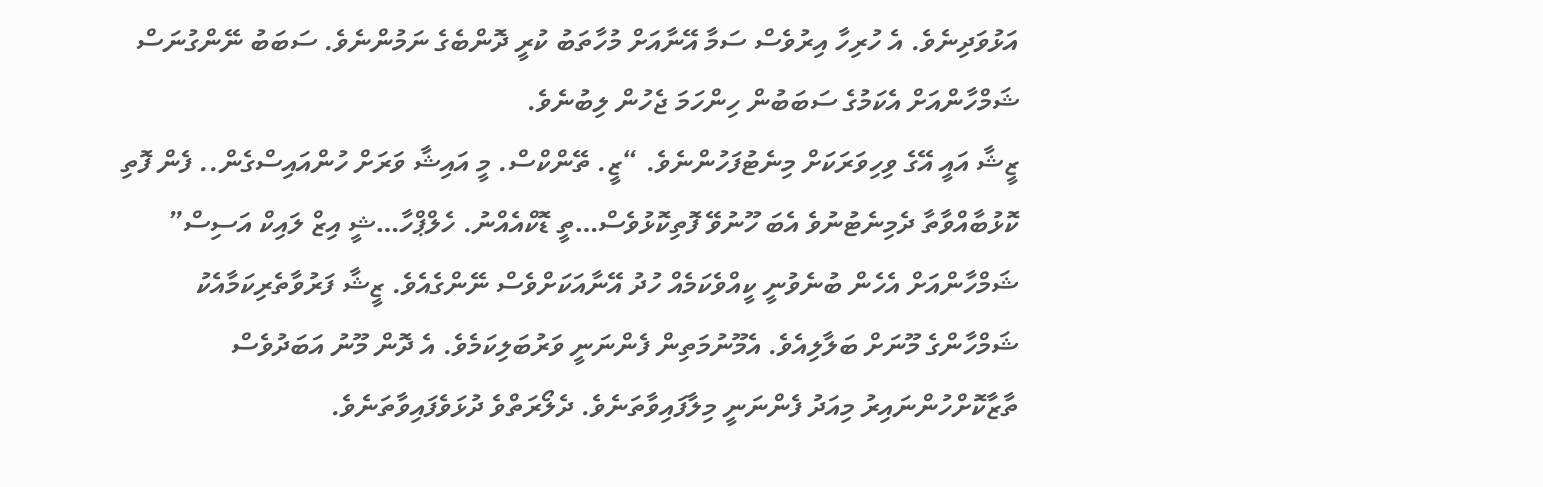އަޅުވަދިނެވެ. އެ ހުރިހާ އިރުވެސް ސަމާ އޭނާއަށް މުހާތަބު ކުރީ ދޮންބެގެ ނަމުންނެވެ. ސަބަބު ނޭންގުނަސް ޝަމްހާންއަށް އެކަމުގެ ސަބަބުން ހިންހަމަ ޖެހުން ލިބުނެވެ.
ޒީޝާ އައީ އޭގެ ވިހިވަރަކަށް މިނެޓުފަހުންނެވެ. “ޒީ. ތޭންކްސް. މީ އައިޝާ ވަރަށް ހުންއައިސްގެން.. ފެން ފޮތި ކޮޅުބާއްވާތާ ދެމިނެޓުނުވެ އެބަ ހޫނުވޭ ފޮތިކޮޅުވެސް…ތީ ޑޮކްއެއްނު. ހެލްޕްހާ…ޝީ އިޒް ލައިކް އަސިސް” ޝަމްހާންއަށް އެހެން ބުނެވުނީ ކީއްވެކަމެއް ހުދު އޭނާއަކަށްވެސް ނޭންގެއެވެ. ޒީޝާ ފަރުވާތެރިކަމާއެކު ޝަމްހާންގެ މޫނަށް ބަލާލިއެވެ. އެމޫނުމަތިން ފެންނަނީ ވަރުބަލިކަމެވެ. އެ ދޮން މޫނު އަބަދުވެސް ތާޒާކޮށްހުންނައިރު މިއަދު ފެންނަނީ މިލާފައިވާތަނެވެ. ދެލޯރަތްވެ ދުޅަވެފައިވާތަނެވެ.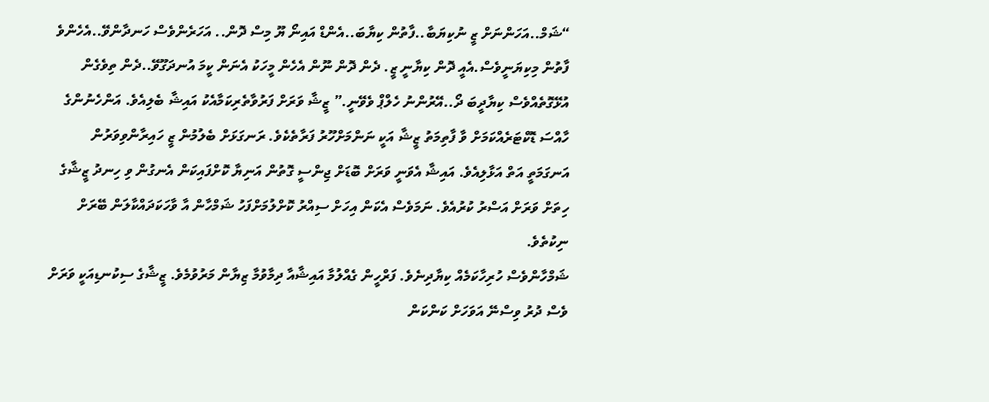“ޝަމް..އަހަންނަށް ޒީ ނުކިޔަބާ..ފާތުން ކިޔާބަ..އެންޑް އައިނޯ ޔޫ މިސް ދޮން.. އަހަރެންވެސް ހަނދާންވޭ..އެހެންވެ ފާތުން މިކިޔަނީވެސް.އެއީ ދޮން ކިޔާނީ ޒީ. ދެން ދޮން ނޫން އެހެން މީހަކު އެނަން ކީމަ އުނދަގޫވޭ..ދެން ތިވެގެން އުޅޭގޮތެއްވެސް ކިޔާދީބަ ދޯ..އޭރުންނު ހެލްޕް ވެވޭނީ.” ޒީޝާ ވަރަށް ފަރުވާތެރިކަމާއެކު އައިޝާ ބެލިއެވެ. އަންހެނުންގެ ހާއްސަ ޑޮކްޓަރެއްކަމަށް ވާ ފާތިމަތު ޒީޝާ އަކީ ނަންމަށްހޫރު ފަރާތެކެވެ. ރަނގަޅަށް ބެލުމުން ޒީ ހައިރާންވިވަރުން އަނގަމަތީ އަތް އަޅާލިއެވެ. އައިޝާ އެވަނީ ވަރަށް ބޮޑަށް ޖިންސީ ގޮތުން އަނިޔާ ކޮށްފައިކަން އެނގުން ވި ހިނދު ޒީޝާގެ ހިތަށް ވަރަށް އަސްރު ކުރުއެވެ. ނަމަވެސް އެކަން އިހަށް ސިއްރު ކޮށްލުމަށްފަހު ޝަމްހާން އާ ވާހަކަދައްކާލަން ބޭރަށް ނިކުތެވެ.
ޝަމްހާންވެސް ހުރިހާކަމެއް ކިޔާދިނެވެ. ފަރްހީން ގެއްލުމާ އައިޝާއާ ދިމާވުމާ ޒިޔާން މަރުވުމެވެ. ޒީޝާގެ ސިކުނޑިއަކީ ވަރަށް ވެސް ދުރު ވިސްނޭ އަވަހަށް ކަންކަން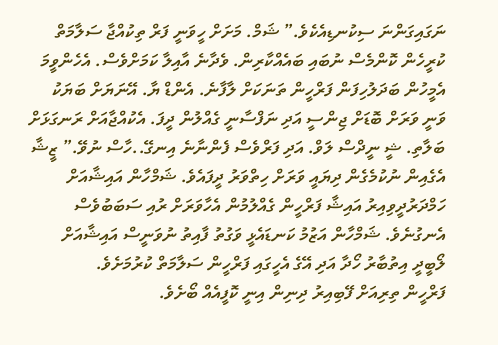ނަގައިގަންނަ ސިކުނޑިއެކެވެ.” ޝަމް. މަށަށް ހީވަނީ ފަރް ތިކުއްޖާ ސަލާމަތް ކުރީހެން ކޮންމެސް ނުބައި ބައެއްކާރިން. ވެދާނެ އާއިލާ ކަމަށްވެސް. އެހެންވީމަ އެމީހުން ބަދަލުހިފަން ފަރްހީން ތަނަކަށް ލާފާނެ. އެންޑް ޔާ. އޭނަޔަށް ބަޔަކު ވަނީ ވަރަށް ބޮޑަށް ޖިންސީ އަދި ނަފްސާނީ ގެއްލުން ދީފަ. އެކުއްޖާއަށް ރަނގަޅަށް ބަލާތި. ޝީ ނީދްސް ލަވް. އަދި ފަރްވެސް ފެންނާނެ އިނގޭ..ހާސް ނުވޭ.” ޒީޝާ އެގެއިން ނުކުމެގެން ދިޔައީ ވަރަށް ހިތްވަރު ދީފައެވެ. ޝަމްހާން އައިޝާއަށް ހަމްދަރުދީވިއިރު އައިޝާ ފަރްހީން ގެއްލުމުން އެހާވަރަށް ރުއި ސަބަބުވެސް އެނގުނެވެ. ޝަމްހާން އަޒުމު ކަނޑައެޅީ ވަގުތު ފާއިތު ނުވަނީސް އައިޝާއަށް ލޯބީދީ އިތުބާރު ހޯދާ އަދި އޭގެ އެހީގައި ފަރްހީން ސަލާމަތް ކުރުމަށެވެ.
ފަރްހީން ތިރިއަށް ފޭބިއިރު ދިނިން އިނީ ކޮފީއެއް ބޯށެވެ.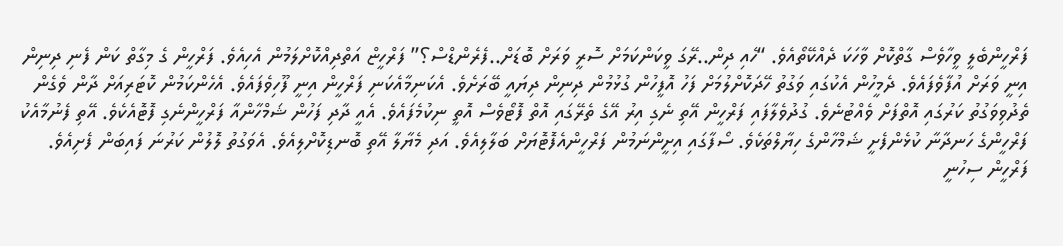ފަރްހީންބެލީ ވީހާވެސް ގާތްކޮށް ވާހަކަ ދެއްކޭތޯއެވެ. “ހެއި ދިން..ރޭގަ ވީކަންކަމަށް ސޮރީ ވަރަށް ބޮޑަށް..ފެރެންޑްސް؟” ފަރްހީޏް އަތްދިއްކޮށްލަމުން އެހިއެވެ. ފަރްހީން ގެ މިގާތް ކަން ފެނި ދިނިން އިނީ ވަރަށް އުފާވެފައެވެ. ދެމީހުން އެކުގައި ވަގުތު ހޭދަކޮށްލުމަށް ފަހު އޮފީހުން ގުޅުމުން ދިނިން ދިޔައީ ބޭރަށެވެ. އެކަނިމާއެކަނި ފަރްހީން އިނީ ފޫހިވެފައެވެ. އެހެންކަމުން ކޮޓަރިއަށް ދާން ވެގެން ތެދުވިވަގުތު ކަރުގައި އޮތްފަށް ވެއްޓުނެވެ. ގުދުވެލާފައި ފަރްހީން އޭތި ނެގި އިރު އޭގެ ތެރޭގައި އޮތް ފޮޓޯވެސް އޮތީ ނިކުމެފައެވެ. އެއީ ދާދި ފަހުން ޝަމްހާންއާ ފަރްހީންނެގި ފޮޓޮއެކެވެ. އޭތި ފެނުމާއެކު ފަރްހީންގެ ހަނދާނާ ކުޅެންފެށީ ޝަމްހާންގެ ހިޔާލްތަކެވެ. ސޯފާގައި އިށީންނަމުން ފަރްހީންއެފޮޓޮޔަށް ބަލާލިއެވެ. އަދި މެޔާލާ އޭތި ބޮނޑިކޮށްލިއެވެ. އެވަގުތު ލޮލުން ކަރުނަ ފައިބަން ފެށިއެވެ. ފަރްހީން ސިހުނީ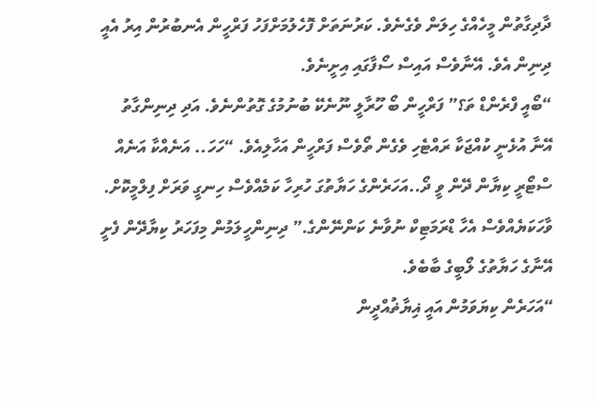ދާދިގާތުން މީހެއްގެ ހިލަން ވެގެނެވެ. ކަރުނަތަށް ފޮހެލުމަށްފަހު ފަރްހީން އެނބުރުން އިރު އެއީ ދިނިން އެވެ. އޭނާވެސް އައިސް ސޯފާގައި އިށީނެވެ.
“ބޯއީ ފްރެންޑް ތަ؟” ފަރްހީން ބޯ ހޫރާލީ ނޫނެކޭ ބުނުމުގެ ގޮތުންނެވެ. އަދި ދިނިންގާތު އޭނާ އުޅެނީ ކުއްޖަކާ ރައްޓެހި ވެގެން ތޯވެސް ފަރްހީން އަހާލިއެވެ. “ހަހަ.. އަނެއްކާ އަނެއް ސްޓޯރީ ކިޔާން ދޭން ވީ ދޯ..އަހަރެންގެ ހަޔާތުގަ ހުރިހާ ކަމެއްވެސް ހިނގީ ވަރަށް ފިލްމީކޮށް. ވާހަކަޔެއްވެސް އެހާ ޑްރަމަޓިކް ނުވާނެ ކަންނޭންގެ.” ދިނިންހީލަމުން މިފަހަރު ކިޔާދޭން ފެށީ އޭނާގެ ހަޔާތުގެ ލޯބީގެ ބާބެވެ.
“އަހަރެން ކިޔަވަމުން އައީ ޣިޔާޡުއްދީން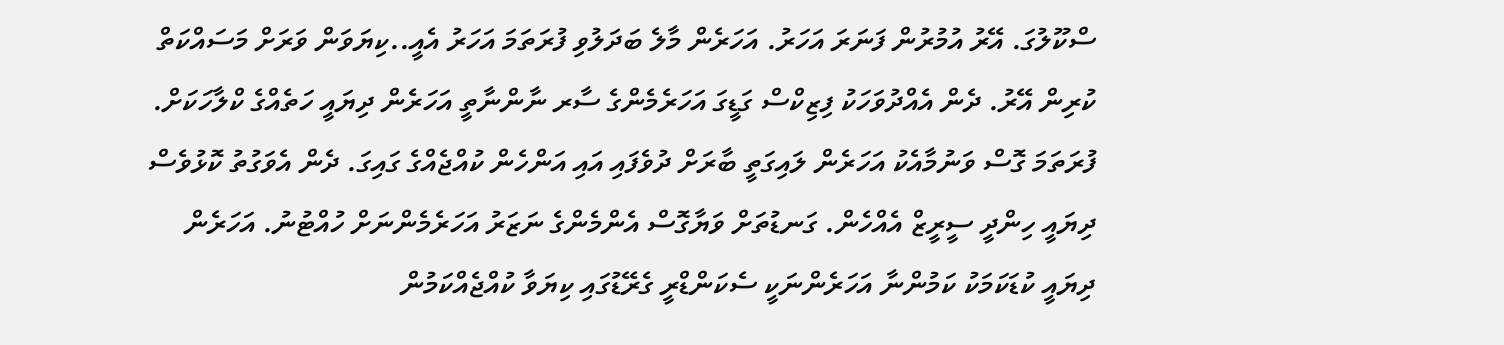ސްކޫލުގަ. އޭރު އުމުރުން ފަނަރަ އަހަރު. އަހަރެން މާލެ ބަދަލުވި ފުރަތަމަ އަހަރު އެއީ..ކިޔަވަން ވަރަށް މަސައްކަތް ކުރިން އޭރު. ދެން އެއްދުވަހަކު ފިޒިކްސް ގަޑީގަ އަހަރެމެންގެ ސާރ ނާންނާތީ އަހަރެން ދިޔައީ ހަތެއްގެ ކްލާހަކަށް. ފުރަތަމަ ގޮސް ވަނުމާއެކު އަހަރެން ލައިގަތީ ބާރަށް ދުވެފައި އައި އަންހެން ކުއްޖެއްގެ ގައިގަ. ދެން އެވަގުތު ކޮޅުވެސް ދިޔައީ ހިންދީ ސީރީޒް އެއްހެން. ގަނޑުތަށް ވަޔާގޮސް އެންމެންގެ ނަޒަރު އަހަރެމެންނަށް ހުއްޓުނު. އަހަރެން ދިޔައީ ކުޑަކަމަކު ކަމުންނާ އަހަރެންނަކީ ސެކަންޑްރީ ގެރޭޑުގައި ކިޔަވާ ކުއްޖެއްކަމުން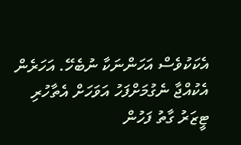އެކަކުވެސް އަހަންނަކާ ނުބެހޭ. އަހަރެން އެކުއްޖާ ނެގުމަށްފަހު އަވަހަށް އެތާހުރި ޓީޒަރު ގާތު ފަހުން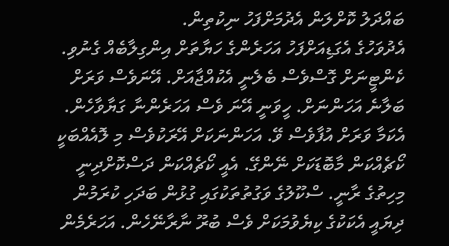ބައްދަލު ކޮށްލަން އެދުމަށްފަހު ނިކުތިން.
އެދުވަހުގެ އެގަޑިއަށްފަހު އަހަރެންގެ ހަޔާތަށް އިންގިލާބެއް ގެނުވި. ކެންޓީނަށް ގޮސްވެސް ބެލެނީ އެކުއްޖާއަށް. އޭނަވެސް ވަރަށް ބަލާނެ އަހަންނަށް. ހީވަނީ އޭނަ ވެސް އަހަރެންނާ ގަޔާވާހެން. އެކަމާ ވަރަށް އުފާވެސް ވޭ. އަހަންނަކަށް އޭރަކުވެސް މި ލޮއެއްބަކީ ކޯޗެއްކަން މާބޮޑަކަށް ނޭންގޭ. އެއީ ކޯޗެއްކަން ދަސްކޮށްދިނީ މިހިތުގެ ރާނީ. ސްކޫލުގެ ވަގުތުތަކުގައި ގުޅުން ބަދަހި ކުރަމުން ދިޔައީ އެކަކުގެ ކިޔެވުމަކަށް ވެސް ބުރޫ ނާރާނޭހެން. އަހަރެމެން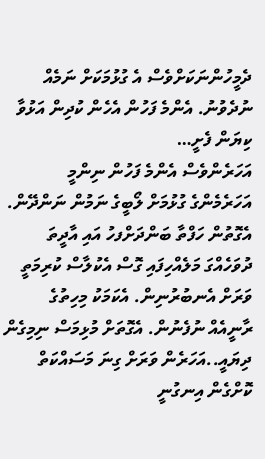ދެމީހުންނަކަށްވެސް އެ ގުޅުމަކަށް ނަމެއް ނުދެވުނު. އެންމެ ފަހުން އެހެން ކުދިން އަޅުވާ ކިޔަން ފެށީ…
އަހަރެންވެސް އެންމެ ފަހުން ނިންމީ އަހަރެމެންގެ ގުޅުމަށް ލޯބީގެ ނަމުން ނަންދޭން. އެގޮތުން ހަފްތާ ބަންދަށްފހު އައި އާދީތަ ދުވަހެއްގަ މަލެއްހިފައި ގޮސް އެކުލާސް ކުރިމަތީ ވަރަށް އެނބުރުނިން. އެކަމަކު މިހިތުގެ ރާނީއެއް ނުފެނުން. އެގޮތަށް މުޅިމަސް ނިމިގެން ދިޔައީ..އަހަރެން ވަރަށް ގިނަ މަސައްކަތް ކޮށްގެން އިނގުނީ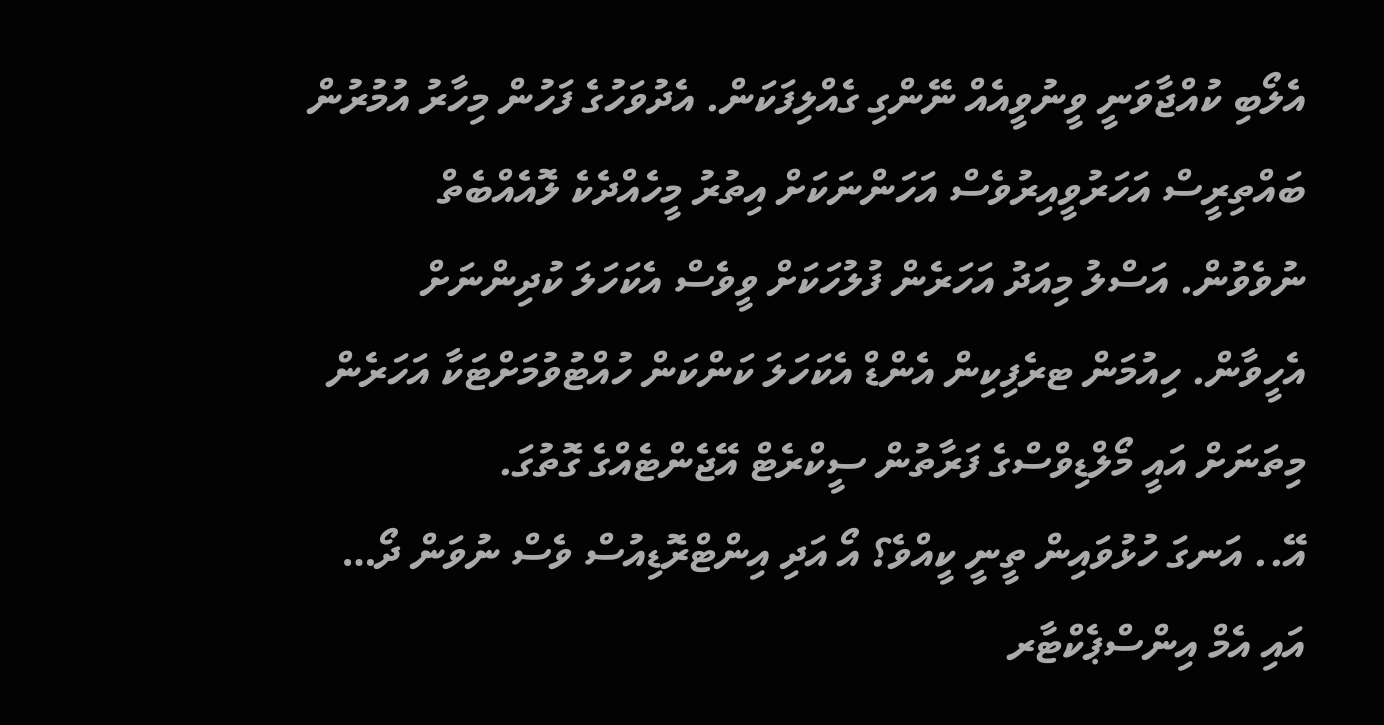އެލޯބި ކުއްޖާވަނީ ވީނުވީއެއް ނޭންގި ގެއްލިފަކަން. އެދުވަހުގެ ފަހުން މިހާރު އުމުރުން ބައްތިރީސް އަހަރުވީއިރުވެސް އަހަންނަކަށް އިތުރު މީހެއްދެކެ ލޮއެއްބެތް ނުވެވުން. އަސްލު މިއަދު އަހަރެން ފުލުހަކަށް ވީވެސް އެކަހަލަ ކުދިންނަށް އެހީވާން. ހިއުމަން ޓރެފިކިން އެންޑް އެކަހަލަ ކަންކަން ހުއްޓުވުމަށްޓަކާ އަހަރެން މިތަނަށް އައީ މޯލްޑިވްސްގެ ފަރާތުން ސީކްރެޓް އޭޖެންޓެއްގެ ގޮތުގަ.
އޭ.. އަނގަ ހުޅުވައިން ތީނީ ކީއްވެ؟ އޯ އަދި އިންޓްރޮޑިއުސް ވެސް ނުވަން ދޯ… އައި އެމް އިންސްޕެކްޓާރ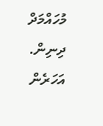މުހައްމަދް ދިނިން. އަހަރެން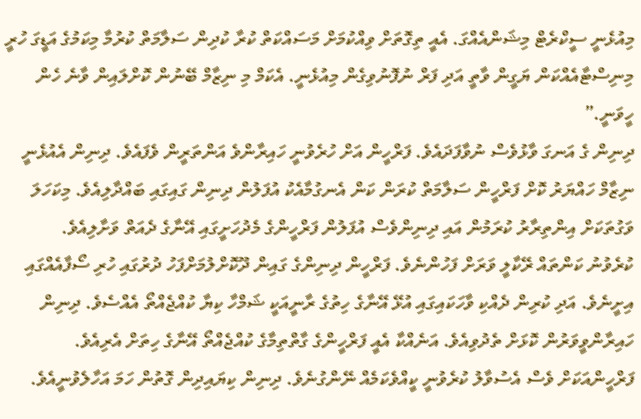މިއުޅެނީ ސީކްރެޓް މިޝަންއެއްގަ. އެއީ ތިގޮތަށް ވިއްކުމަށް މަސައްކަތް ކުރާ ކުދިން ސަލާމަތް ކުރުމާ މިކަމުގެ އަޑީގަ ހުރީ މިނިސްޓާއެއްކަން ޔަގީން ވާތީ އަދި ފަރް ނުފޮނުވިގެން މިއުޅެނީ. އެކަމް މި ނިޒާމް ބޭނުން ކޮށްލައިން ވާނެ ހެން ހީވަނީ.”
ދިނިން ގެ އަނގަ ވާޅުވެސް ނުވާފަދައެވެ. ފަރްހީން އަށް ހުރެވުނީ ހައިރާންވެ އަންތަރީން ވެފައެވެ. ދިނިން އެއުޅެނީ ނިޒާމް ހައްޔަރު ކޮށް ފަރްހީން ސަލާމަތް ކުރަން ކަން އެނގުމާއެކު އުފަލުން ދިނިން ގައިގައި ބައްދާލިއެވެ. މިކަހަލަ ވަގުތަކަށް އިންތިރާރު ކުރަމުން އައި ދިނިންވެސް އުފަލުން ފަރްހީންގެ މެދުހަށީގައި އޭނާގެ ދެއަތް ވަށާލިއެވެ.
ކުރެވުނު ކަންތައް ރޭކާލީ ވަރަށް ފަހުންނެވެ. ފަރްހީން ދިނިންގެ ގައިން ދޫކޮށްލުމަށްފަހު ދުރުގައި ހުރި ސޯފާއެއްގައި އިށީނެވެ. އަދި ކުރިން ދެއްކި ވާހަކައިގައި އުޅޭ އޭނާގެ ހިތުގެ ރާނީއަކީ ޝަމްހާ ކިޔާ ކުއްޖެއްތޯ އެއްސެވެ. ދިނިން ހައިރާންވީވަރުން ކޮޅަށް ތެދުވިއެވެ. އަނެއްކާ އެއީ ފަރްހީންގެ ގާތްތިމާގެ ކުއްޖެއްތޯ އޭނާގެ ހިތަށް އެރިއެވެ. ފަރްހީންއަކަށް ވެސް އެސުވާލު ކުރެވުނީ ކީއްވެކަމެއް ނޭންގުނެވެ. ދިނިން ކިޔައިދިން ގޮތުން ހަމަ އަހާލެވުނީއެވެ.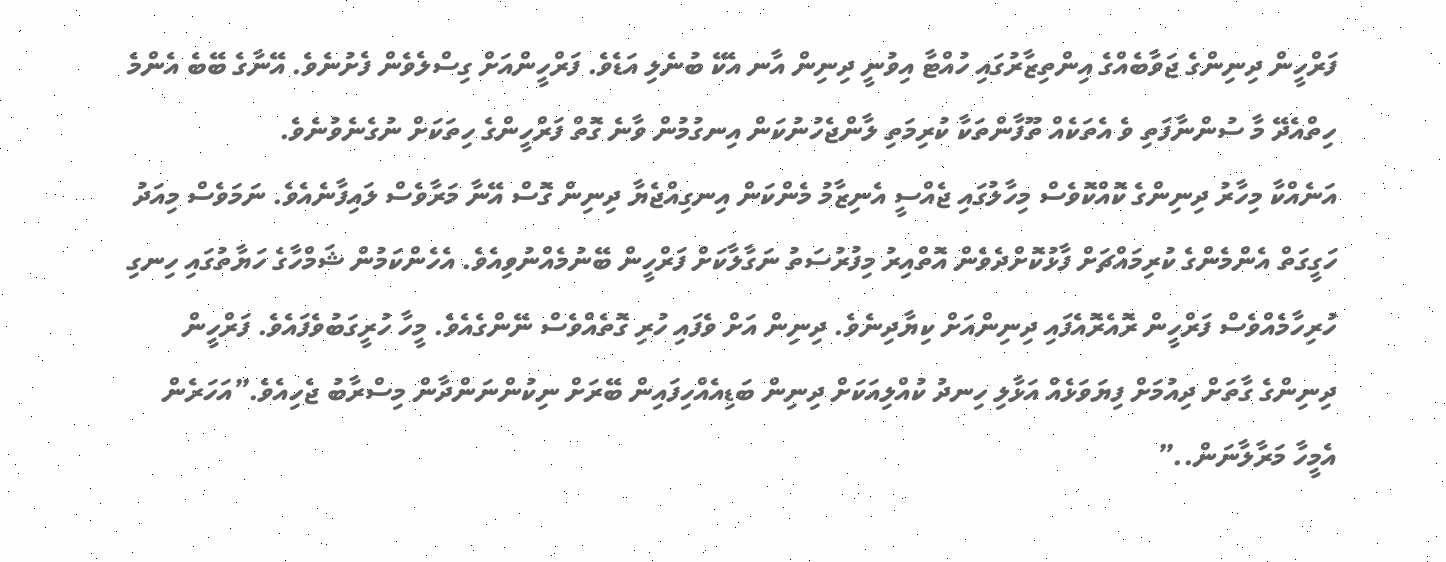ފަރްހީން ދިނިންގެ ޖަވާބެއްގެ އިންތިޒާރުގައި ހުއްޓާ އިވުނީ ދިނިން އާނ އެކޭ ބުނެލި އަޑެވެ. ފަރްހީންއަށް ގިސްލެވެން ފެށުނެވެ. އޭނާގެ ބޭބެ އެންމެ ހިތްއެދޭ މާ ސުންނާފަތި ވެ އެތަކެއް ތޫފާންތަކާ ކުރިމަތި ލާންޖެހުނުކަން އިނގުމުން ވާނެ ގޮތް ފަރްހީންގެ ހިތަކަށް ނުގެނެވުނެވެ.
އަނެއްކާ މިހާރު ދިނިންގެ ކޮއްކޮވެސް މިހާލުގައި ޖެއްސީ އެނިޒާމު މެންކަން އިނގިއްޖެޔާ ދިނިން ގޮސް އޭނާ މަރާވެސް ލައިފާނެއެވެ. ނަމަވެސް މިއަދު ހަގީގަތް އެންމެންގެ ކުރިމައްޗަށް ފާޅުކޮށްދެވެން އޮތްއިރު މިފުރުސަތު ނަގާލާކަށް ފަރްހީން ބޭނުމެއްނުވިއެވެ. އެހެންކަމުން ޝަމްހާގެ ހަޔާތުގައި ހިނގި ހުރިހާމެއްވެސް ފަރްހީން ރޮއެރޮއެފައި ދިނިންއަށް ކިޔާދިނެވެ. ދިނިން އަށް ވެފައި ހުރި ގޮތެއްވެސް ނޭންގެއެވެ. މީހާ ހުރީގަބުވެފައެވެ. ފަރްހީން ދިނިންގެ ގާތަށް ދިއުމަށް ފިޔަވަޅެއް އަޅާލި ހިނދު ކުއްލިއަކަށް ދިނިން ބަޑިއެއްހިފައިން ބޭރަށް ނިކުންނަންދާން މިސްރާބު ޖެހިއެވެ.”އަހަރެން އެމީހާ މަރާލާނަން..”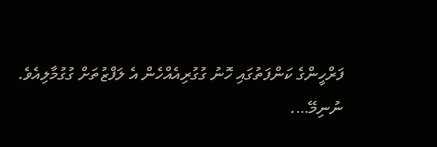ފަރްހީންގެ ކަންފަތުގައި ހޮނު ގުގުރިއެއްހެން އެ ލަފްޒުތަށް ގުގުމާލިއެވެ.
ނުނިމޭ….